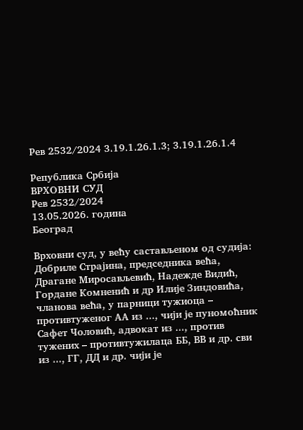Рев 2532/2024 3.19.1.26.1.3; 3.19.1.26.1.4

Република Србија
ВРХОВНИ СУД
Рев 2532/2024
13.05.2026. година
Београд

Врховни суд, у већу састављеном од судија: Добриле Страјина, председника већа, Драгане Миросављевић, Надежде Видић, Гордане Комненић и др Илије Зиндовића, чланова већа, у парници тужиоца – противтуженог АА из ..., чији је пуномоћник Сафет Чоловић, адвокат из ..., против тужених – противтужилаца ББ, ВВ и др. сви из ..., ГГ, ДД и др. чији је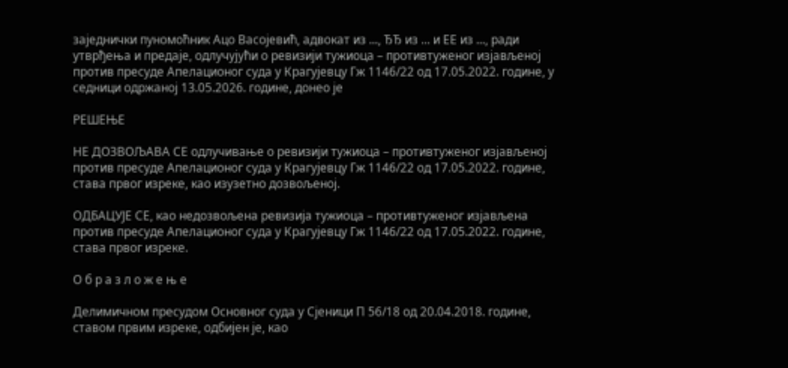заједнички пуномоћник Ацо Васојевић, адвокат из ..., ЂЂ из ... и ЕЕ из ..., ради утврђења и предаје, одлучујући о ревизији тужиоца – противтуженог изјављеној против пресуде Апелационог суда у Крагујевцу Гж 1146/22 од 17.05.2022. године, у седници одржаној 13.05.2026. године, донео је

РЕШЕЊЕ

НЕ ДОЗВОЉАВА СЕ одлучивање о ревизији тужиоца – противтуженог изјављеној против пресуде Апелационог суда у Крагујевцу Гж 1146/22 од 17.05.2022. године, става првог изреке, као изузетно дозвољеној.

ОДБАЦУЈЕ СЕ, као недозвољена ревизија тужиоца – противтуженог изјављенa против пресуде Апелационог суда у Крагујевцу Гж 1146/22 од 17.05.2022. године, става првог изреке.

О б р а з л о ж е њ е

Делимичном пресудом Основног суда у Сјеници П 56/18 од 20.04.2018. године, ставом првим изреке, одбијен је, као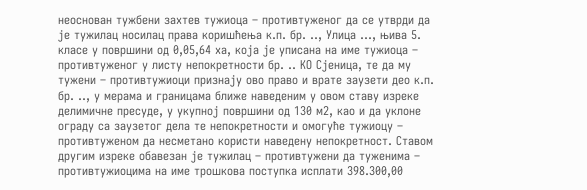неоснован тужбени захтев тужиоца – противтуженог да се утврди да је тужилац носилац права коришћења к.п. бр. .., Улица ..., њива 5. класе у површини од 0,05,64 ха, која је уписана на име тужиоца – противтуженог у листу непокретности бр. .. КО Сјеница, те да му тужени – противтужиоци признају ово право и врате заузети део к.п. бр. .., у мерама и границама ближе наведеним у овом ставу изреке делимичне пресуде, у укупној површини од 130 м2, као и да уклоне ограду са заузетог дела те непокретности и омогуће тужиоцу – противтуженом да несметано користи наведену непокретност. Ставом другим изреке обавезан је тужилац – противтужени да туженима – противтужиоцима на име трошкова поступка исплати 398.300,00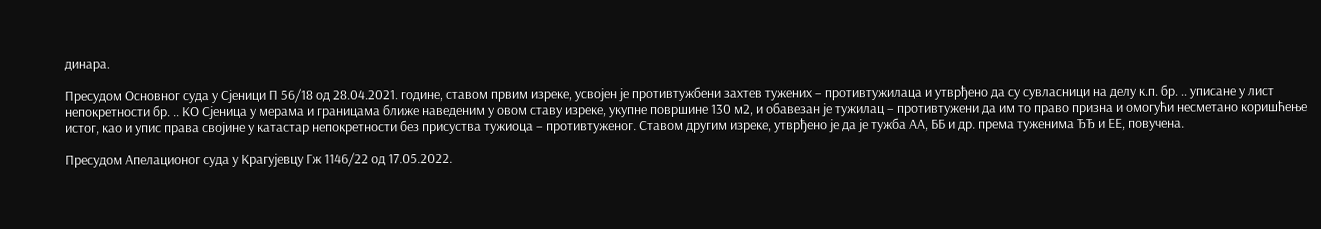динара.

Пресудом Основног суда у Сјеници П 56/18 од 28.04.2021. године, ставом првим изреке, усвојен је противтужбени захтев тужених – противтужилаца и утврђено да су сувласници на делу к.п. бр. .. уписане у лист непокретности бр. .. КО Сјеница у мерама и границама ближе наведеним у овом ставу изреке, укупне површине 130 м2, и обавезан је тужилац – противтужени да им то право призна и омогући несметано коришћење истог, као и упис права својине у катастар непокретности без присуства тужиоца – противтуженог. Ставом другим изреке, утврђено је да је тужба АА, ББ и др. према туженима ЂЂ и ЕЕ, повучена.

Пресудом Апелационог суда у Крагујевцу Гж 1146/22 од 17.05.2022.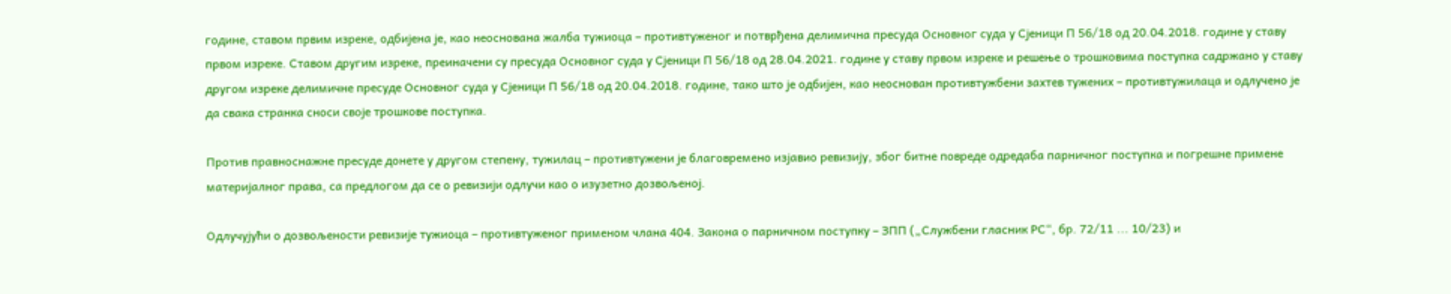године, ставом првим изреке, одбијена је, као неоснована жалба тужиоца – противтуженог и потврђена делимична пресуда Основног суда у Сјеници П 56/18 од 20.04.2018. године у ставу првом изреке. Ставом другим изреке, преиначени су пресуда Основног суда у Сјеници П 56/18 од 28.04.2021. године у ставу првом изреке и решење о трошковима поступка садржано у ставу другом изреке делимичне пресуде Основног суда у Сјеници П 56/18 од 20.04.2018. године, тако што је одбијен, као неоснован противтужбени захтев тужених – противтужилаца и одлучено је да свака странка сноси своје трошкове поступка.

Против правноснажне пресуде донете у другом степену, тужилац – противтужени је благовремено изјавио ревизију, због битне повреде одредаба парничног поступка и погрешне примене материјалног права, са предлогом да се о ревизији одлучи као о изузетно дозвољеној.

Одлучујући о дозвољености ревизије тужиоца – противтуженог применом члана 404. Закона о парничном поступку – ЗПП („Службени гласник РС“, бр. 72/11 ... 10/23) и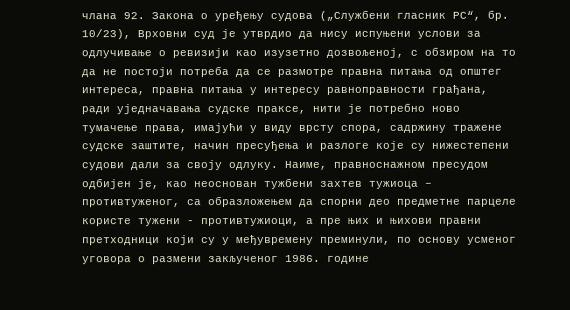члана 92. Закона о уређењу судова („Службени гласник РС“, бр. 10/23), Врховни суд је утврдио да нису испуњени услови за одлучивање о ревизији као изузетно дозвољеној, с обзиром на то да не постоји потреба да се размотре правна питања од општег интереса, правна питања у интересу равноправности грађана, ради уједначавања судске праксе, нити је потребно ново тумачење права, имајући у виду врсту спора, садржину тражене судске заштите, начин пресуђења и разлоге које су нижестепени судови дали за своју одлуку. Наиме, правноснажном пресудом одбијен је, као неоснован тужбени захтев тужиоца – противтуженог, са образложењем да спорни део предметне парцеле користе тужени - противтужиоци, а пре њих и њихови правни претходници који су у међувремену преминули, по основу усменог уговора о размени закљученог 1986. године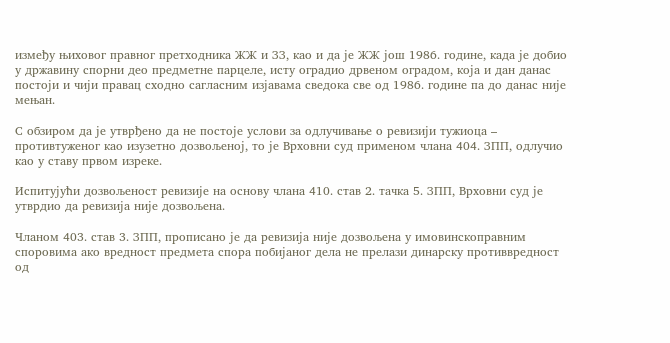између њиховог правног претходника ЖЖ и ЗЗ, као и да је ЖЖ још 1986. године, када је добио у државину спорни део предметне парцеле, исту оградио дрвеном оградом, која и дан данас постоји и чији правац сходно сагласним изјавама сведока све од 1986. године па до данас није мењан.

С обзиром да је утврђено да не постоје услови за одлучивање о ревизији тужиоца – противтуженог као изузетно дозвољеној, то је Врховни суд применом члана 404. ЗПП, одлучио као у ставу првом изреке.

Испитујући дозвољеност ревизије на основу члана 410. став 2. тачка 5. ЗПП, Врховни суд је утврдио да ревизија није дозвољена.

Чланом 403. став 3. ЗПП, прописано је да ревизија није дозвољена у имовинскоправним споровима ако вредност предмета спора побијаног дела не прелази динарску противвредност од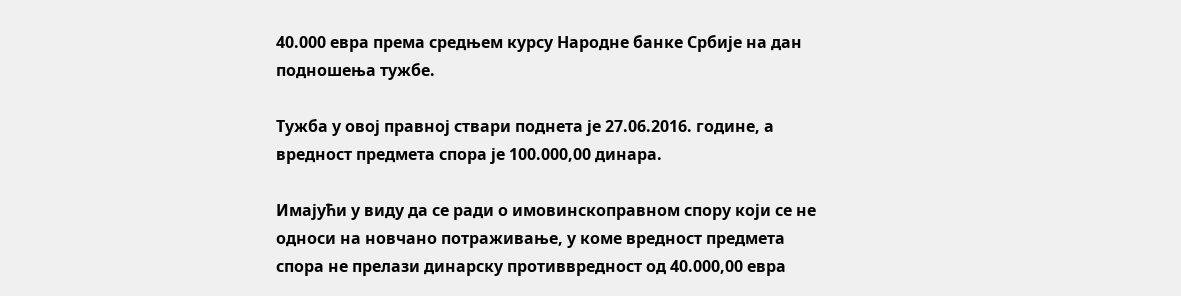40.000 евра према средњем курсу Народне банке Србије на дан подношења тужбе.

Тужба у овој правној ствари поднета је 27.06.2016. године, а вредност предмета спора је 100.000,00 динара.

Имајући у виду да се ради о имовинскоправном спору који се не односи на новчано потраживање, у коме вредност предмета спора не прелази динарску противвредност од 40.000,00 евра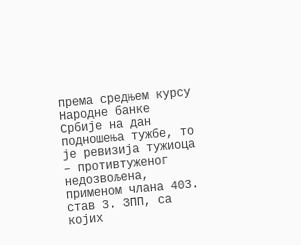према средњем курсу Народне банке Србије на дан подношења тужбе, то је ревизија тужиоца – противтуженог недозвољена, применом члана 403. став 3. ЗПП, са којих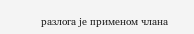разлога је применом члана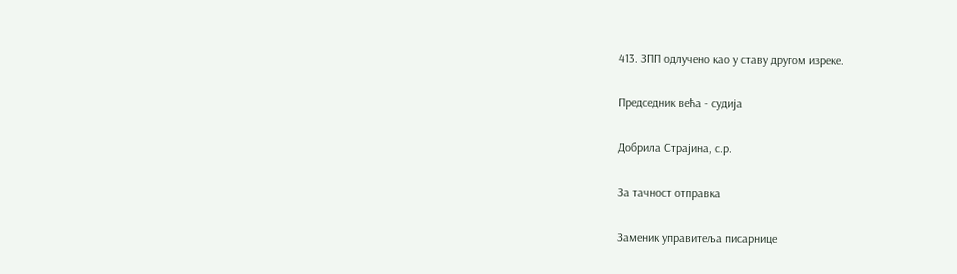413. ЗПП одлучено као у ставу другом изреке.

Председник већа - судија

Добрила Страјина, с.р.

За тачност отправка

Заменик управитеља писарнице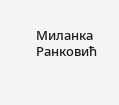Миланка Ранковић